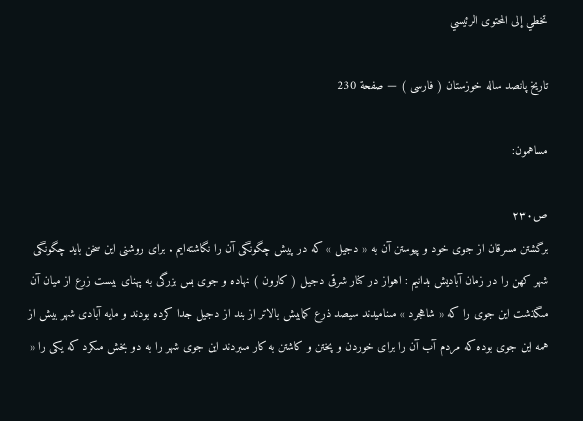تخطي إلى المحتوى الرئيسي

تاريخ پانصد ساله خوزستان ( فارسى ) — صفحة 230

مساهمون:

ص٢٣٠
برگشتن مسرقان از جوى خود و پيوستن آن به « دجيل » كه در پيش چگونگى آن را نگاشته‌ايم . براى روشنى اين سخن بايد چگونگى شهر كهن را در زمان آباديش بدانيم : اهواز در كنار شرقى دجيل ( كارون ) نهاده و جوى بس بزرگى به پهناى بيست زرع از ميان آن مىگذشت اين جوى را كه « شاهجرد » مىناميدند سيصد ذرع كمابيش بالاتر از بند از دجيل جدا كرده بودند و مايه آبادى شهر بيش از همه اين جوى بوده كه مردم آب آن را براى خوردن و پختن و كاشتن به كار مىبردند اين جوى شهر را به دو بخش مىكرد كه يكى را «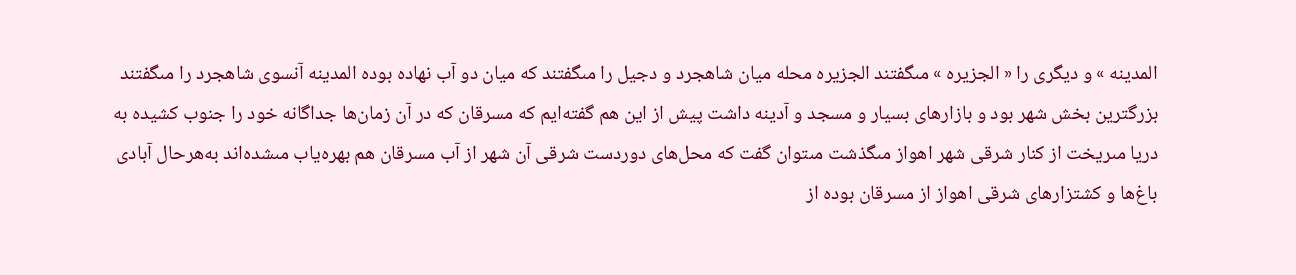المدينه » و ديگرى را « الجزيره » مىگفتند الجزيره محله ميان شاهجرد و دجيل را مىگفتند كه ميان دو آب نهاده بوده المدينه آنسوى شاهجرد را مىگفتند بزرگترين بخش شهر بود و بازارهاى بسيار و مسجد و آدينه داشت پيش از اين هم گفته‌ايم كه مسرقان كه در آن زمان‌ها جداگانه خود را جنوب كشيده به دريا مىريخت از كنار شرقى شهر اهواز مىگذشت مىتوان گفت كه محل‌هاى دوردست شرقى آن شهر از آب مسرقان هم بهره‌ياب مىشده‌اند به‌هرحال آبادى باغ‌ها و كشتزارهاى شرقى اهواز از مسرقان بوده از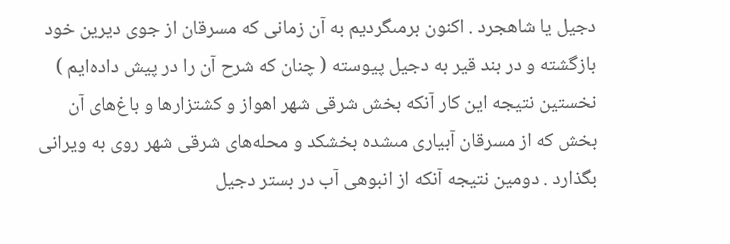دجيل يا شاهجرد . اكنون برمىگرديم به آن زمانى كه مسرقان از جوى ديرين خود بازگشته و در بند قير به دجيل پيوسته ( چنان كه شرح آن را در پيش داده‌ايم ) نخستين نتيجه اين كار آنكه بخش شرقى شهر اهواز و كشتزارها و باغ‌هاى آن بخش كه از مسرقان آبيارى مىشده بخشكد و محله‌هاى شرقى شهر روى به ويرانى بگذارد . دومين نتيجه آنكه از انبوهى آب در بستر دجيل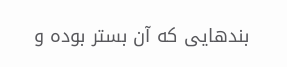بندهايى كه آن بستر بوده و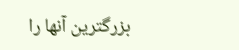بزرگترين آنها را